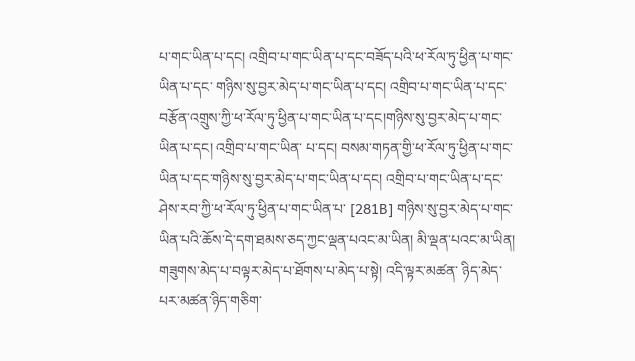པ་གང་ཡིན་པ་དང། འགྲིབ་པ་གང་ཡིན་པ་དང་བཟོད་པའི་ཕ་རོལ་ཏུ་ཕྱིན་པ་གང་ཡིན་པ་དང་ གཉིས་སུ་བྱར་མེད་པ་གང་ཡིན་པ་དང། འགྲིབ་པ་གང་ཡིན་པ་དང་བརྩོན་འགྲུས་ཀྱི་ཕ་རོལ་ཏུ་ཕྱིན་པ་གང་ཡིན་པ་དང།གཉིས་སུ་བྱར་མེད་པ་གང་ཡིན་པ་དང། འགྲིབ་པ་གང་ཡིན་ པ་དང། བསམ་གཏན་གྱི་ཕ་རོལ་ཏུ་ཕྱིན་པ་གང་ཡིན་པ་དང་གཉིས་སུ་བྱར་མེད་པ་གང་ཡིན་པ་དང། འགྲིབ་པ་གང་ཡིན་པ་དང་ཤེས་རབ་ཀྱི་ཕ་རོལ་ཏུ་ཕྱིན་པ་གང་ཡིན་པ་ [281B] གཉིས་སུ་བྱར་མེད་པ་གང་ཡིན་པའི་ཆོས་དེ་དག་ཐམས་ཅད་ཀྱང་ལྡན་པའང་མ་ཡིན། མི་ལྡན་པའང་མ་ཡིན། གཟུགས་མེད་པ་བལྟར་མེད་པ་ཐོགས་པ་མེད་པ་སྟེ། འདི་ལྟར་མཚན་ ཉིད་མེད་པར་མཚན་ཉིད་གཅིག་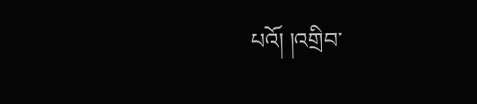པའོ། །འགྲིབ་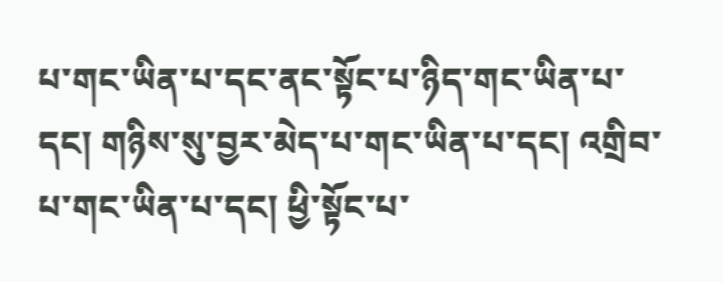པ་གང་ཡིན་པ་དང་ནང་སྟོང་པ་ཉིད་གང་ཡིན་པ་དང། གཉིས་སུ་བྱར་མེད་པ་གང་ཡིན་པ་དང། འགྲིབ་པ་གང་ཡིན་པ་དང། ཕྱི་སྟོང་པ་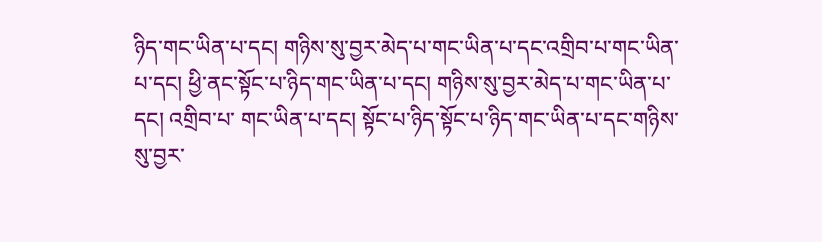ཉིད་གང་ཡིན་པ་དང། གཉིས་སུ་བྱར་མེད་པ་གང་ཡིན་པ་དང་འགྲིབ་པ་གང་ཡིན་པ་དང། ཕྱི་ནང་སྟོང་པ་ཉིད་གང་ཡིན་པ་དང། གཉིས་སུ་བྱར་མེད་པ་གང་ཡིན་པ་དང། འགྲིབ་པ་ གང་ཡིན་པ་དང། སྟོང་པ་ཉིད་སྟོང་པ་ཉིད་གང་ཡིན་པ་དང་གཉིས་སུ་བྱར་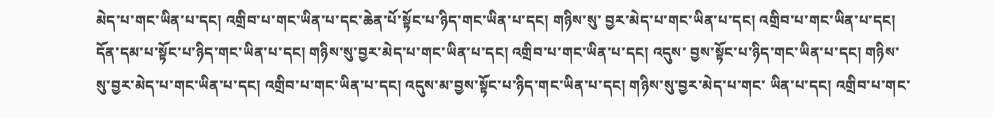མེད་པ་གང་ཡིན་པ་དང། འགྲིབ་པ་གང་ཡིན་པ་དང་ཆེན་པོ་སྟོང་པ་ཉིད་གང་ཡིན་པ་དང། གཉིས་སུ་ བྱར་མེད་པ་གང་ཡིན་པ་དང། འགྲིབ་པ་གང་ཡིན་པ་དང། དོན་དམ་པ་སྟོང་པ་ཉིད་གང་ཡིན་པ་དང། གཉིས་སུ་བྱར་མེད་པ་གང་ཡིན་པ་དང། འགྲིབ་པ་གང་ཡིན་པ་དང། འདུས་ བྱས་སྟོང་པ་ཉིད་གང་ཡིན་པ་དང། གཉིས་སུ་བྱར་མེད་པ་གང་ཡིན་པ་དང། འགྲིབ་པ་གང་ཡིན་པ་དང། འདུས་མ་བྱས་སྟོང་པ་ཉིད་གང་ཡིན་པ་དང། གཉིས་སུ་བྱར་མེད་པ་གང་ ཡིན་པ་དང། འགྲིབ་པ་གང་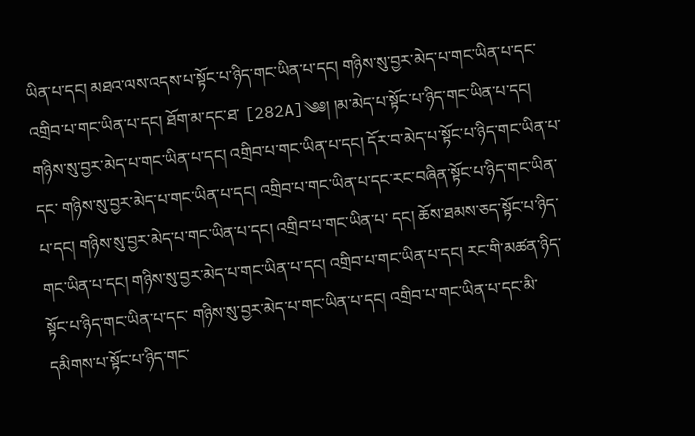ཡིན་པ་དང། མཐའ་ལས་འདས་པ་སྟོང་པ་ཉིད་གང་ཡིན་པ་དང། གཉིས་སུ་བྱར་མེད་པ་གང་ཡིན་པ་དང་འགྲིབ་པ་གང་ཡིན་པ་དང། ཐོག་མ་དང་ཐ་ [282A]༄༅། །མ་མེད་པ་སྟོང་པ་ཉིད་གང་ཡིན་པ་དང། གཉིས་སུ་བྱར་མེད་པ་གང་ཡིན་པ་དང། འགྲིབ་པ་གང་ཡིན་པ་དང། དོར་བ་མེད་པ་སྟོང་པ་ཉིད་གང་ཡིན་པ་དང་ གཉིས་སུ་བྱར་མེད་པ་གང་ཡིན་པ་དང། འགྲིབ་པ་གང་ཡིན་པ་དང་རང་བཞིན་སྟོང་པ་ཉིད་གང་ཡིན་པ་དང། གཉིས་སུ་བྱར་མེད་པ་གང་ཡིན་པ་དང། འགྲིབ་པ་གང་ཡིན་པ་ དང། ཆོས་ཐམས་ཅད་སྟོང་པ་ཉིད་གང་ཡིན་པ་དང། གཉིས་སུ་བྱར་མེད་པ་གང་ཡིན་པ་དང། འགྲིབ་པ་གང་ཡིན་པ་དང། རང་གི་མཚན་ཉིད་སྟོང་པ་ཉིད་གང་ཡིན་པ་དང་ གཉིས་སུ་བྱར་མེད་པ་གང་ཡིན་པ་དང། འགྲིབ་པ་གང་ཡིན་པ་དང་མི་དམིགས་པ་སྟོང་པ་ཉིད་གང་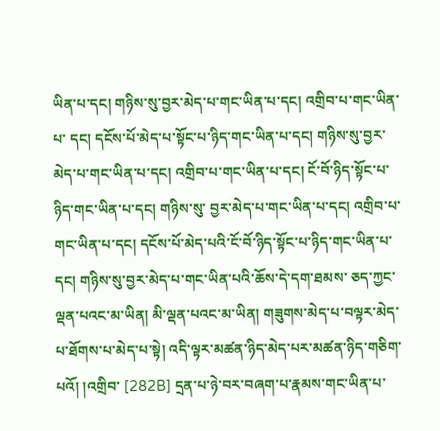ཡིན་པ་དང། གཉིས་སུ་བྱར་མེད་པ་གང་ཡིན་པ་དང། འགྲིབ་པ་གང་ཡིན་པ་ དང། དངོས་པོ་མེད་པ་སྟོང་པ་ཉིད་གང་ཡིན་པ་དང། གཉིས་སུ་བྱར་མེད་པ་གང་ཡིན་པ་དང། འགྲིབ་པ་གང་ཡིན་པ་དང། ངོ་བོ་ཉིད་སྟོང་པ་ཉིད་གང་ཡིན་པ་དང། གཉིས་སུ་ བྱར་མེད་པ་གང་ཡིན་པ་དང། འགྲིབ་པ་གང་ཡིན་པ་དང། དངོས་པོ་མེད་པའི་ངོ་བོ་ཉིད་སྟོང་པ་ཉིད་གང་ཡིན་པ་དང། གཉིས་སུ་བྱར་མེད་པ་གང་ཡིན་པའི་ཆོས་དེ་དག་ཐམས་ ཅད་ཀྱང་ལྡན་པའང་མ་ཡིན། མི་ལྡན་པའང་མ་ཡིན། གཟུགས་མེད་པ་བལྟར་མེད་པ་ཐོགས་པ་མེད་པ་སྟེ། འདི་ལྟར་མཚན་ཉིད་མེད་པར་མཚན་ཉིད་གཅིག་པའོ། །འགྲིབ་ [282B] དྲན་པ་ཉེ་བར་བཞག་པ་རྣམས་གང་ཡིན་པ་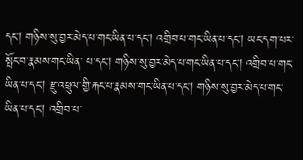དང། གཉིས་སུ་བྱར་མེད་པ་གང་ཡིན་པ་དང། འགྲིབ་པ་གང་ཡིན་པ་དང། ཡང་དག་པར་སྤོང་བ་རྣམས་གང་ཡིན་ པ་དང། གཉིས་སུ་བྱར་མེད་པ་གང་ཡིན་པ་དང། འགྲིབ་པ་གང་ཡིན་པ་དང། རྫུ་འཕྲུལ་གྱི་རྐང་པ་རྣམས་གང་ཡིན་པ་དང། གཉིས་སུ་བྱར་མེད་པ་གང་ཡིན་པ་དང། འགྲིབ་པ་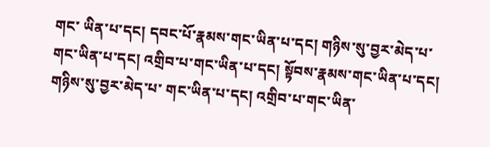གང་ ཡིན་པ་དང། དབང་པོ་རྣམས་གང་ཡིན་པ་དང། གཉིས་སུ་བྱར་མེད་པ་གང་ཡིན་པ་དང། འགྲིབ་པ་གང་ཡིན་པ་དང། སྟོབས་རྣམས་གང་ཡིན་པ་དང། གཉིས་སུ་བྱར་མེད་པ་ གང་ཡིན་པ་དང། འགྲིབ་པ་གང་ཡིན་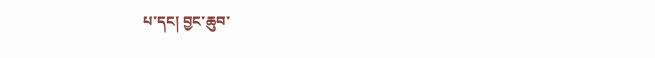པ་དང། བྱང་ཆུབ་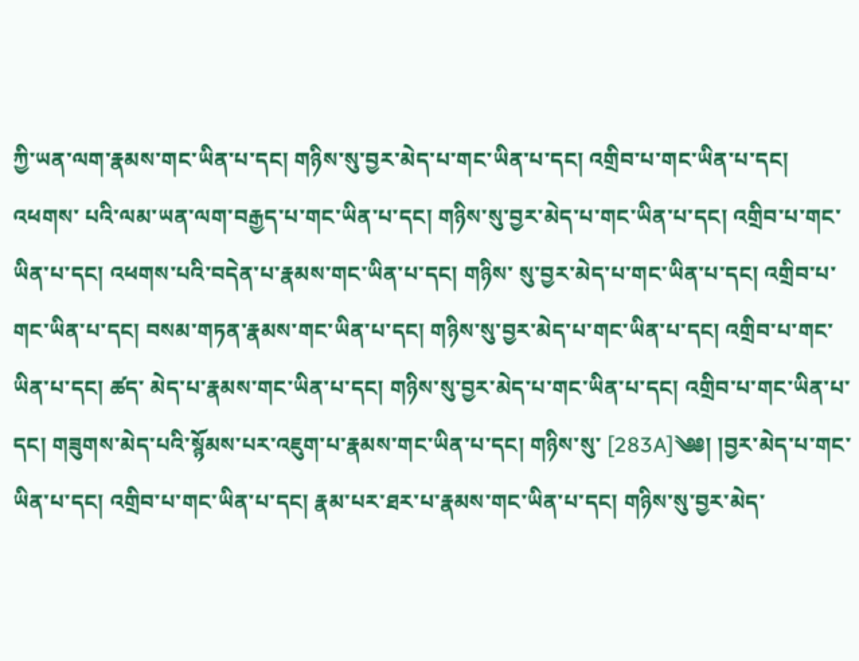ཀྱི་ཡན་ལག་རྣམས་གང་ཡིན་པ་དང། གཉིས་སུ་བྱར་མེད་པ་གང་ཡིན་པ་དང། འགྲིབ་པ་གང་ཡིན་པ་དང། འཕགས་ པའི་ལམ་ཡན་ལག་བརྒྱད་པ་གང་ཡིན་པ་དང། གཉིས་སུ་བྱར་མེད་པ་གང་ཡིན་པ་དང། འགྲིབ་པ་གང་ཡིན་པ་དང། འཕགས་པའི་བདེན་པ་རྣམས་གང་ཡིན་པ་དང། གཉིས་ སུ་བྱར་མེད་པ་གང་ཡིན་པ་དང། འགྲིབ་པ་གང་ཡིན་པ་དང། བསམ་གཏན་རྣམས་གང་ཡིན་པ་དང། གཉིས་སུ་བྱར་མེད་པ་གང་ཡིན་པ་དང། འགྲིབ་པ་གང་ཡིན་པ་དང། ཚད་ མེད་པ་རྣམས་གང་ཡིན་པ་དང། གཉིས་སུ་བྱར་མེད་པ་གང་ཡིན་པ་དང། འགྲིབ་པ་གང་ཡིན་པ་དང། གཟུགས་མེད་པའི་སྙོམས་པར་འཇུག་པ་རྣམས་གང་ཡིན་པ་དང། གཉིས་སུ་ [283A]༄༅། །བྱར་མེད་པ་གང་ཡིན་པ་དང། འགྲིབ་པ་གང་ཡིན་པ་དང། རྣམ་པར་ཐར་པ་རྣམས་གང་ཡིན་པ་དང། གཉིས་སུ་བྱར་མེད་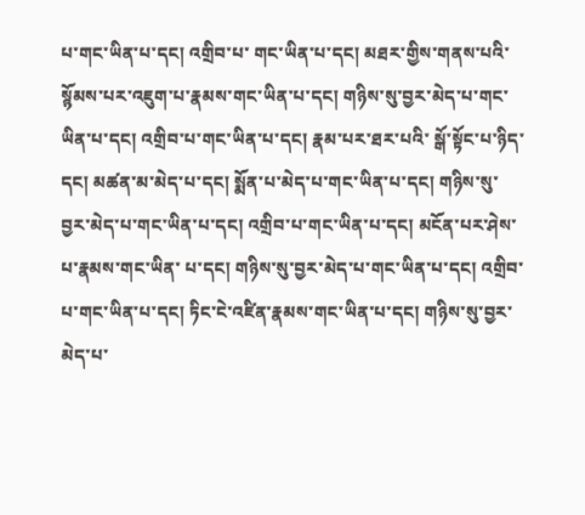པ་གང་ཡིན་པ་དང། འགྲིབ་པ་ གང་ཡིན་པ་དང། མཐར་གྱིས་གནས་པའི་སྙོམས་པར་འཇུག་པ་རྣམས་གང་ཡིན་པ་དང། གཉིས་སུ་བྱར་མེད་པ་གང་ཡིན་པ་དང། འགྲིབ་པ་གང་ཡིན་པ་དང། རྣམ་པར་ཐར་པའི་ སྒོ་སྟོང་པ་ཉིད་དང། མཚན་མ་མེད་པ་དང། སྨོན་པ་མེད་པ་གང་ཡིན་པ་དང། གཉིས་སུ་བྱར་མེད་པ་གང་ཡིན་པ་དང། འགྲིབ་པ་གང་ཡིན་པ་དང། མངོན་པར་ཤེས་པ་རྣམས་གང་ཡིན་ པ་དང། གཉིས་སུ་བྱར་མེད་པ་གང་ཡིན་པ་དང། འགྲིབ་པ་གང་ཡིན་པ་དང། ཏིང་ངེ་འཛིན་རྣམས་གང་ཡིན་པ་དང། གཉིས་སུ་བྱར་མེད་པ་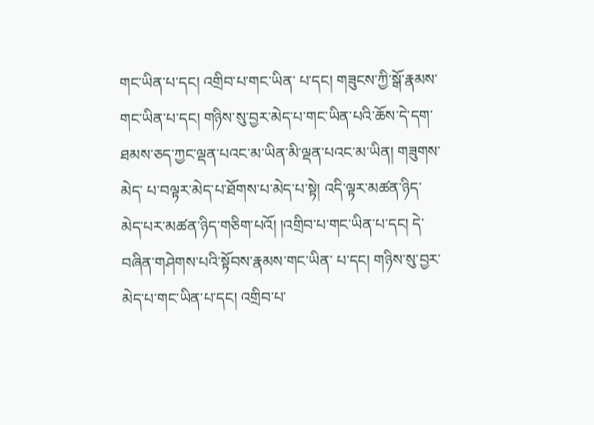གང་ཡིན་པ་དང། འགྲིབ་པ་གང་ཡིན་ པ་དང། གཟུངས་ཀྱི་སྒོ་རྣམས་གང་ཡིན་པ་དང། གཉིས་སུ་བྱར་མེད་པ་གང་ཡིན་པའི་ཆོས་དེ་དག་ཐམས་ཅད་ཀྱང་ལྡན་པའང་མ་ཡིན་མི་ལྡན་པའང་མ་ཡིན། གཟུགས་མེད་ པ་བལྟར་མེད་པ་ཐོགས་པ་མེད་པ་སྟེ། འདི་ལྟར་མཚན་ཉིད་མེད་པར་མཚན་ཉིད་གཅིག་པའོ། །འགྲིབ་པ་གང་ཡིན་པ་དང། དེ་བཞིན་གཤེགས་པའི་སྟོབས་རྣམས་གང་ཡིན་ པ་དང། གཉིས་སུ་བྱར་མེད་པ་གང་ཡིན་པ་དང། འགྲིབ་པ་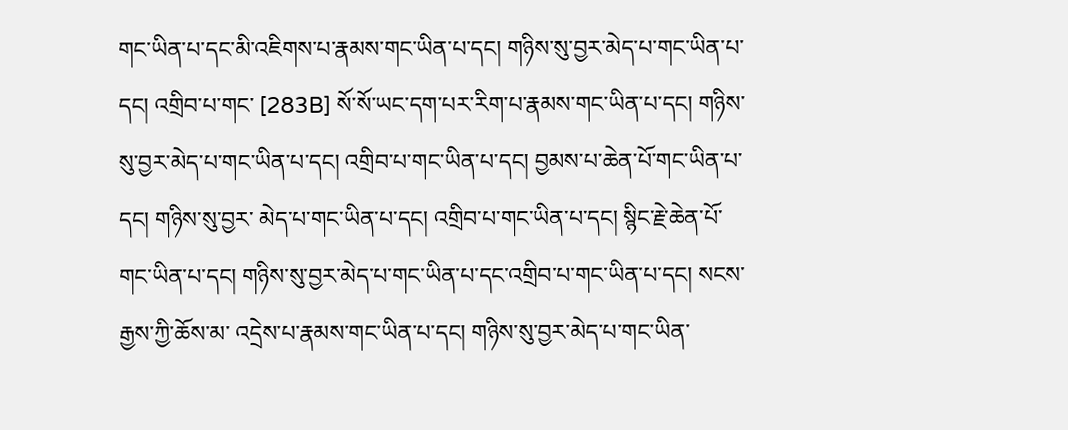གང་ཡིན་པ་དང་མི་འཇིགས་པ་རྣམས་གང་ཡིན་པ་དང། གཉིས་སུ་བྱར་མེད་པ་གང་ཡིན་པ་དང། འགྲིབ་པ་གང་ [283B] སོ་སོ་ཡང་དག་པར་རིག་པ་རྣམས་གང་ཡིན་པ་དང། གཉིས་སུ་བྱར་མེད་པ་གང་ཡིན་པ་དང། འགྲིབ་པ་གང་ཡིན་པ་དང། བྱམས་པ་ཆེན་པོ་གང་ཡིན་པ་དང། གཉིས་སུ་བྱར་ མེད་པ་གང་ཡིན་པ་དང། འགྲིབ་པ་གང་ཡིན་པ་དང། སྙིང་རྗེ་ཆེན་པོ་གང་ཡིན་པ་དང། གཉིས་སུ་བྱར་མེད་པ་གང་ཡིན་པ་དང་འགྲིབ་པ་གང་ཡིན་པ་དང། སངས་རྒྱས་ཀྱི་ཆོས་མ་ འདྲེས་པ་རྣམས་གང་ཡིན་པ་དང། གཉིས་སུ་བྱར་མེད་པ་གང་ཡིན་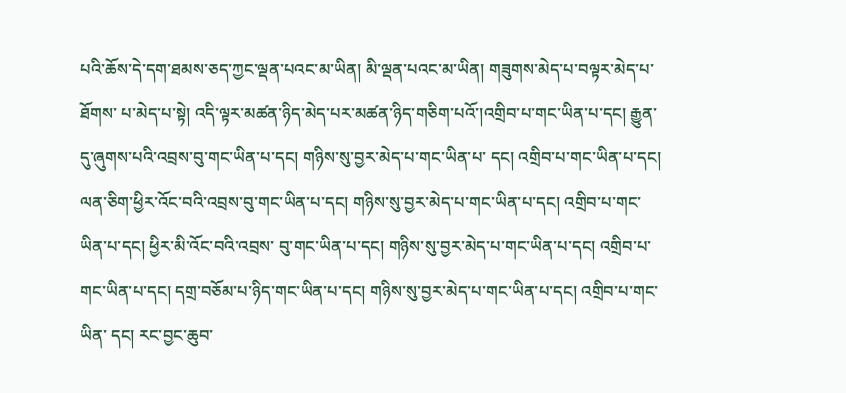པའི་ཆོས་དེ་དག་ཐམས་ཅད་ཀྱང་ལྡན་པའང་མ་ཡིན། མི་ལྡན་པའང་མ་ཡིན། གཟུགས་མེད་པ་བལྟར་མེད་པ་ཐོགས་ པ་མེད་པ་སྟེ། འདི་ལྟར་མཚན་ཉིད་མེད་པར་མཚན་ཉིད་གཅིག་པའོ་།འགྲིབ་པ་གང་ཡིན་པ་དང། རྒྱུན་དུ་ཞུགས་པའི་འབྲས་བུ་གང་ཡིན་པ་དང། གཉིས་སུ་བྱར་མེད་པ་གང་ཡིན་པ་ དང། འགྲིབ་པ་གང་ཡིན་པ་དང། ལན་ཅིག་ཕྱིར་འོང་བའི་འབྲས་བུ་གང་ཡིན་པ་དང། གཉིས་སུ་བྱར་མེད་པ་གང་ཡིན་པ་དང། འགྲིབ་པ་གང་ཡིན་པ་དང། ཕྱིར་མི་འོང་བའི་འབྲས་ བུ་གང་ཡིན་པ་དང། གཉིས་སུ་བྱར་མེད་པ་གང་ཡིན་པ་དང། འགྲིབ་པ་གང་ཡིན་པ་དང། དགྲ་བཅོམ་པ་ཉིད་གང་ཡིན་པ་དང། གཉིས་སུ་བྱར་མེད་པ་གང་ཡིན་པ་དང། འགྲིབ་པ་གང་ཡིན་ དང། རང་བྱང་ཆུབ་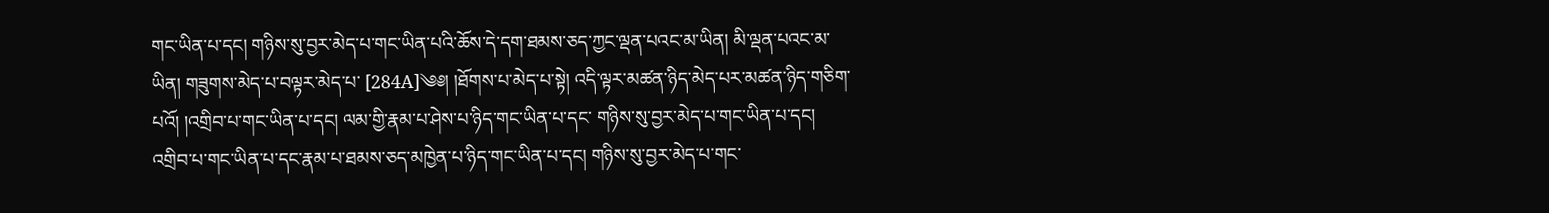གང་ཡིན་པ་དང། གཉིས་སུ་བྱར་མེད་པ་གང་ཡིན་པའི་ཆོས་དེ་དག་ཐམས་ཅད་ཀྱང་ལྡན་པའང་མ་ཡིན། མི་ལྡན་པའང་མ་ཡིན། གཟུགས་མེད་པ་བལྟར་མེད་པ་ [284A]༄༅། །ཐོགས་པ་མེད་པ་སྟེ། འདི་ལྟར་མཚན་ཉིད་མེད་པར་མཚན་ཉིད་གཅིག་པའོ། །འགྲིབ་པ་གང་ཡིན་པ་དང། ལམ་གྱི་རྣམ་པ་ཤེས་པ་ཉིད་གང་ཡིན་པ་དང་ གཉིས་སུ་བྱར་མེད་པ་གང་ཡིན་པ་དང། འགྲིབ་པ་གང་ཡིན་པ་དང་རྣམ་པ་ཐམས་ཅད་མཁྱེན་པ་ཉིད་གང་ཡིན་པ་དང། གཉིས་སུ་བྱར་མེད་པ་གང་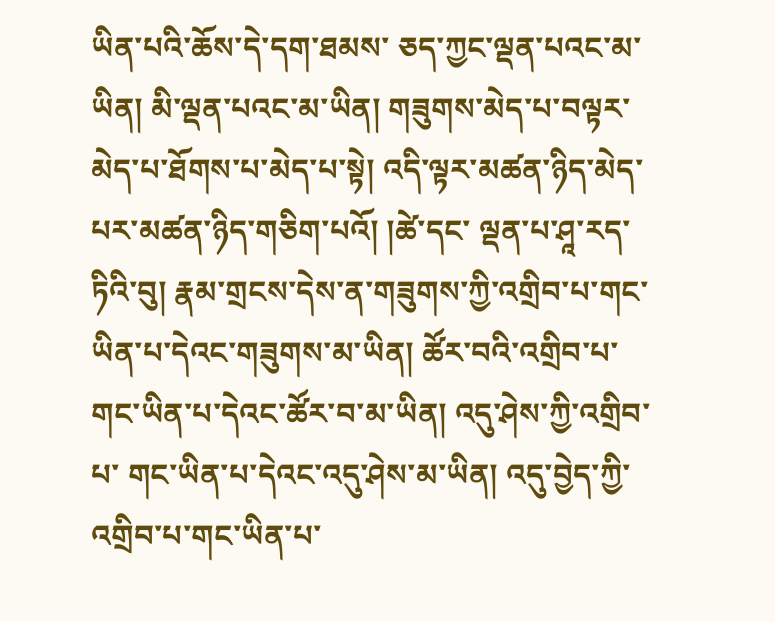ཡིན་པའི་ཆོས་དེ་དག་ཐམས་ ཅད་ཀྱང་ལྡན་པའང་མ་ཡིན། མི་ལྡན་པའང་མ་ཡིན། གཟུགས་མེད་པ་བལྟར་མེད་པ་ཐོགས་པ་མེད་པ་སྟེ། འདི་ལྟར་མཚན་ཉིད་མེད་པར་མཚན་ཉིད་གཅིག་པའོ། །ཚེ་དང་ ལྡན་པ་ཤཱ་རད་ཏིའི་བུ། རྣམ་གྲངས་དེས་ན་གཟུགས་ཀྱི་འགྲིབ་པ་གང་ཡིན་པ་དེའང་གཟུགས་མ་ཡིན། ཚོར་བའི་འགྲིབ་པ་གང་ཡིན་པ་དེའང་ཚོར་བ་མ་ཡིན། འདུ་ཤེས་ཀྱི་འགྲིབ་པ་ གང་ཡིན་པ་དེའང་འདུ་ཤེས་མ་ཡིན། འདུ་བྱེད་ཀྱི་འགྲིབ་པ་གང་ཡིན་པ་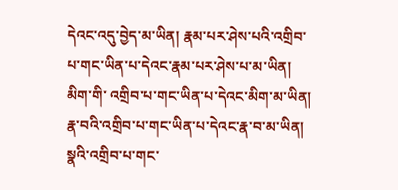དེའང་འདུ་བྱེད་མ་ཡིན། རྣམ་པར་ཤེས་པའི་འགྲིབ་པ་གང་ཡིན་པ་དེའང་རྣམ་པར་ཤེས་པ་མ་ཡིན། མིག་གི་ འགྲིབ་པ་གང་ཡིན་པ་དེའང་མིག་མ་ཡིན། རྣ་བའི་འགྲིབ་པ་གང་ཡིན་པ་དེའང་རྣ་བ་མ་ཡིན། སྣའི་འགྲིབ་པ་གང་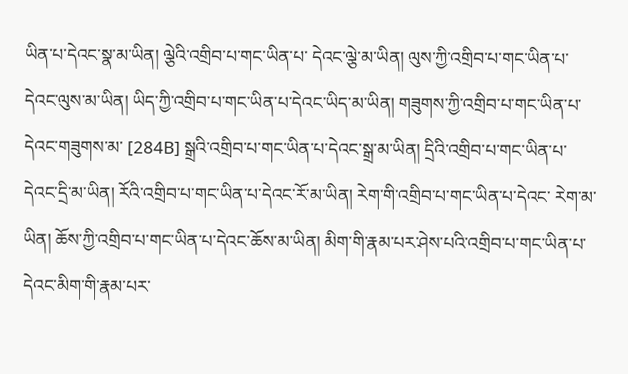ཡིན་པ་དེའང་སྣ་མ་ཡིན། ལྕེའི་འགྲིབ་པ་གང་ཡིན་པ་ དེའང་ལྕེ་མ་ཡིན། ལུས་ཀྱི་འགྲིབ་པ་གང་ཡིན་པ་དེའང་ལུས་མ་ཡིན། ཡིད་ཀྱི་འགྲིབ་པ་གང་ཡིན་པ་དེའང་ཡིད་མ་ཡིན། གཟུགས་ཀྱི་འགྲིབ་པ་གང་ཡིན་པ་དེའང་གཟུགས་མ་ [284B] སྒྲའི་འགྲིབ་པ་གང་ཡིན་པ་དེའང་སྒྲ་མ་ཡིན། དྲིའི་འགྲིབ་པ་གང་ཡིན་པ་དེའང་དྲི་མ་ཡིན། རོའི་འགྲིབ་པ་གང་ཡིན་པ་དེའང་རོ་མ་ཡིན། རེག་གི་འགྲིབ་པ་གང་ཡིན་པ་དེའང་ རེག་མ་ཡིན། ཆོས་ཀྱི་འགྲིབ་པ་གང་ཡིན་པ་དེའང་ཆོས་མ་ཡིན། མིག་གི་རྣམ་པར་ཤེས་པའི་འགྲིབ་པ་གང་ཡིན་པ་དེའང་མིག་གི་རྣམ་པར་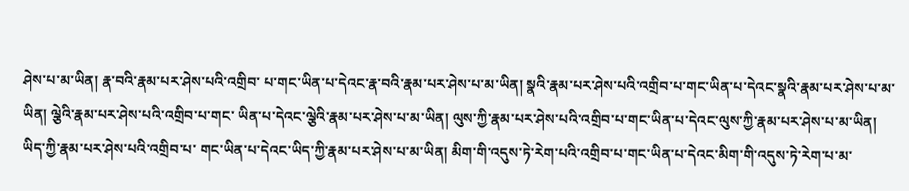ཤེས་པ་མ་ཡིན། རྣ་བའི་རྣམ་པར་ཤེས་པའི་འགྲིབ་ པ་གང་ཡིན་པ་དེའང་རྣ་བའི་རྣམ་པར་ཤེས་པ་མ་ཡིན། སྣའི་རྣམ་པར་ཤེས་པའི་འགྲིབ་པ་གང་ཡིན་པ་དེའང་སྣའི་རྣམ་པར་ཤེས་པ་མ་ཡིན། ལྕེའི་རྣམ་པར་ཤེས་པའི་འགྲིབ་པ་གང་ ཡིན་པ་དེའང་ལྕེའི་རྣམ་པར་ཤེས་པ་མ་ཡིན། ལུས་ཀྱི་རྣམ་པར་ཤེས་པའི་འགྲིབ་པ་གང་ཡིན་པ་དེའང་ལུས་ཀྱི་རྣམ་པར་ཤེས་པ་མ་ཡིན། ཡིད་ཀྱི་རྣམ་པར་ཤེས་པའི་འགྲིབ་པ་ གང་ཡིན་པ་དེའང་ཡིད་ཀྱི་རྣམ་པར་ཤེས་པ་མ་ཡིན། མིག་གི་འདུས་ཏེ་རེག་པའི་འགྲིབ་པ་གང་ཡིན་པ་དེའང་མིག་གི་འདུས་ཏེ་རེག་པ་མ་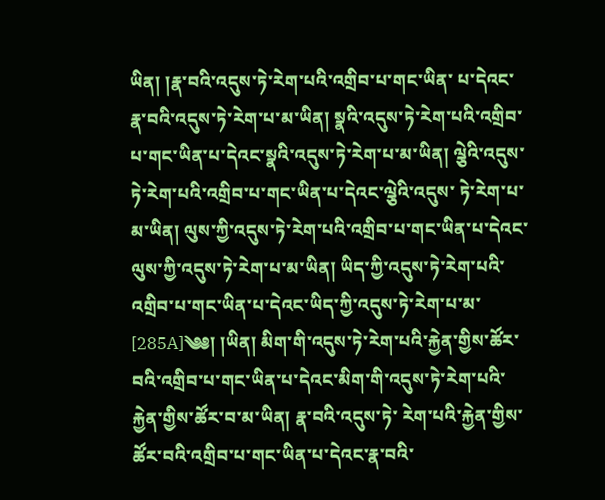ཡིན། །རྣ་བའི་འདུས་ཏེ་རེག་པའི་འགྲིབ་པ་གང་ཡིན་ པ་དེའང་རྣ་བའི་འདུས་ཏེ་རེག་པ་མ་ཡིན། སྣའི་འདུས་ཏེ་རེག་པའི་འགྲིབ་པ་གང་ཡིན་པ་དེའང་སྣའི་འདུས་ཏེ་རེག་པ་མ་ཡིན། ལྕེའི་འདུས་ཏེ་རེག་པའི་འགྲིབ་པ་གང་ཡིན་པ་དེའང་ལྕེའི་འདུས་ ཏེ་རེག་པ་མ་ཡིན། ལུས་ཀྱི་འདུས་ཏེ་རེག་པའི་འགྲིབ་པ་གང་ཡིན་པ་དེའང་ལུས་ཀྱི་འདུས་ཏེ་རེག་པ་མ་ཡིན། ཡིད་ཀྱི་འདུས་ཏེ་རེག་པའི་འགྲིབ་པ་གང་ཡིན་པ་དེའང་ཡིད་ཀྱི་འདུས་ཏེ་རེག་པ་མ་ [285A]༄༅། །ཡིན། མིག་གི་འདུས་ཏེ་རེག་པའི་རྐྱེན་གྱིས་ཚོར་བའི་འགྲིབ་པ་གང་ཡིན་པ་དེའང་མིག་གི་འདུས་ཏེ་རེག་པའི་རྐྱེན་གྱིས་ཚོར་བ་མ་ཡིན། རྣ་བའི་འདུས་ཏེ་ རེག་པའི་རྐྱེན་གྱིས་ཚོར་བའི་འགྲིབ་པ་གང་ཡིན་པ་དེའང་རྣ་བའི་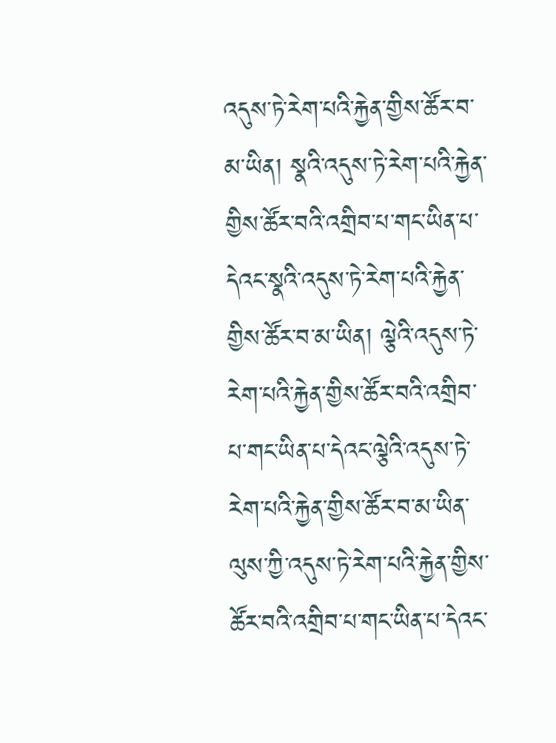འདུས་ཏེ་རེག་པའི་རྐྱེན་གྱིས་ཚོར་བ་མ་ཡིན། སྣའི་འདུས་ཏེ་རེག་པའི་རྐྱེན་གྱིས་ཚོར་བའི་འགྲིབ་པ་གང་ཡིན་པ་ དེའང་སྣའི་འདུས་ཏེ་རེག་པའི་རྐྱེན་གྱིས་ཚོར་བ་མ་ཡིན། ལྕེའི་འདུས་ཏེ་རེག་པའི་རྐྱེན་གྱིས་ཚོར་བའི་འགྲིབ་པ་གང་ཡིན་པ་དེའང་ལྕེའི་འདུས་ཏེ་རེག་པའི་རྐྱེན་གྱིས་ཚོར་བ་མ་ཡིན་ ལུས་ཀྱི་འདུས་ཏེ་རེག་པའི་རྐྱེན་གྱིས་ཚོར་བའི་འགྲིབ་པ་གང་ཡིན་པ་དེའང་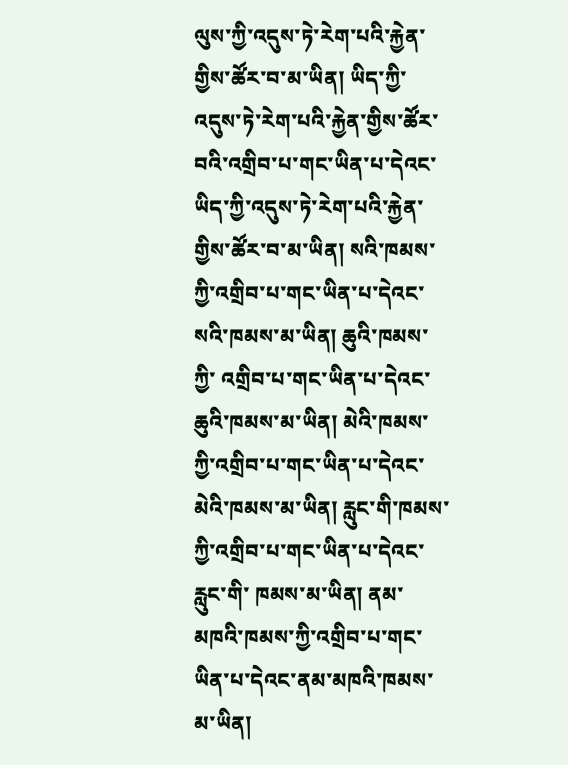ལུས་ཀྱི་འདུས་ཏེ་རེག་པའི་རྐྱེན་གྱིས་ཚོར་བ་མ་ཡིན། ཡིད་ཀྱི་འདུས་ཏེ་རེག་པའི་རྐྱེན་གྱིས་ཚོར་ བའི་འགྲིབ་པ་གང་ཡིན་པ་དེའང་ཡིད་ཀྱི་འདུས་ཏེ་རེག་པའི་རྐྱེན་གྱིས་ཚོར་བ་མ་ཡིན། སའི་ཁམས་ཀྱི་འགྲིབ་པ་གང་ཡིན་པ་དེའང་སའི་ཁམས་མ་ཡིན། ཆུའི་ཁམས་ཀྱི་ འགྲིབ་པ་གང་ཡིན་པ་དེའང་ཆུའི་ཁམས་མ་ཡིན། མེའི་ཁམས་ཀྱི་འགྲིབ་པ་གང་ཡིན་པ་དེའང་མེའི་ཁམས་མ་ཡིན། རླུང་གི་ཁམས་ཀྱི་འགྲིབ་པ་གང་ཡིན་པ་དེའང་རླུང་གི་ ཁམས་མ་ཡིན། ནམ་མཁའི་ཁམས་ཀྱི་འགྲིབ་པ་གང་ཡིན་པ་དེའང་ནམ་མཁའི་ཁམས་མ་ཡིན།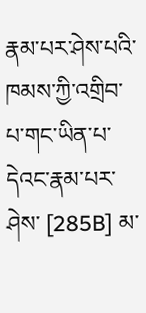རྣམ་པར་ཤེས་པའི་ཁམས་ཀྱི་འགྲིབ་པ་གང་ཡིན་པ་དེའང་རྣམ་པར་ཤེས་ [285B] མ་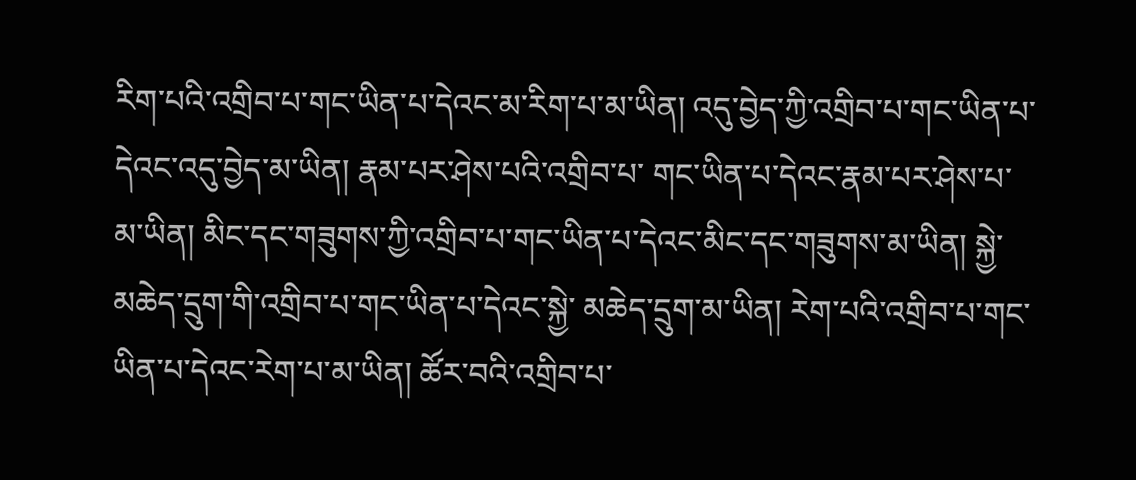རིག་པའི་འགྲིབ་པ་གང་ཡིན་པ་དེའང་མ་རིག་པ་མ་ཡིན། འདུ་བྱེད་ཀྱི་འགྲིབ་པ་གང་ཡིན་པ་དེའང་འདུ་བྱེད་མ་ཡིན། རྣམ་པར་ཤེས་པའི་འགྲིབ་པ་ གང་ཡིན་པ་དེའང་རྣམ་པར་ཤེས་པ་མ་ཡིན། མིང་དང་གཟུགས་ཀྱི་འགྲིབ་པ་གང་ཡིན་པ་དེའང་མིང་དང་གཟུགས་མ་ཡིན། སྐྱེ་མཆེད་དྲུག་གི་འགྲིབ་པ་གང་ཡིན་པ་དེའང་སྐྱེ་ མཆེད་དྲུག་མ་ཡིན། རེག་པའི་འགྲིབ་པ་གང་ཡིན་པ་དེའང་རེག་པ་མ་ཡིན། ཚོར་བའི་འགྲིབ་པ་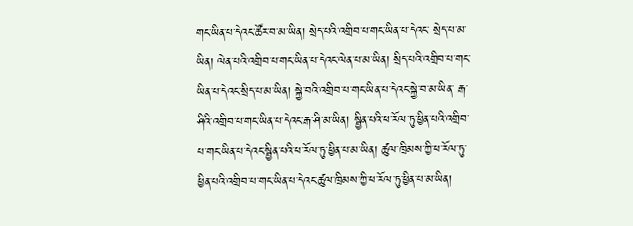གང་ཡིན་པ་དེའང་ཚོར་བ་མ་ཡིན། སྲེད་པའི་འགྲིབ་པ་གང་ཡིན་པ་དེའང་ སྲེད་པ་མ་ཡིན། ལེན་པའི་འགྲིབ་པ་གང་ཡིན་པ་དེའང་ལེན་པ་མ་ཡིན། སྲིད་པའི་འགྲིབ་པ་གང་ཡིན་པ་དེའང་སྲིད་པ་མ་ཡིན། སྐྱེ་བའི་འགྲིབ་པ་གང་ཡིན་པ་དེའང་སྐྱེ་བ་མ་ཡིན་ རྒ་ཤིའི་འགྲིབ་པ་གང་ཡིན་པ་དེའང་རྒ་ཤི་མ་ཡིན། སྦྱིན་པའི་ཕ་རོལ་ཏུ་ཕྱིན་པའི་འགྲིབ་པ་གང་ཡིན་པ་དེའང་སྦྱིན་པའི་ཕ་རོལ་ཏུ་ཕྱིན་པ་མ་ཡིན། ཚུལ་ཁྲིམས་ཀྱི་ཕ་རོལ་ཏུ་ ཕྱིན་པའི་འགྲིབ་པ་གང་ཡིན་པ་དེའང་ཚུལ་ཁྲིམས་ཀྱི་ཕ་རོལ་ཏུ་ཕྱིན་པ་མ་ཡིན།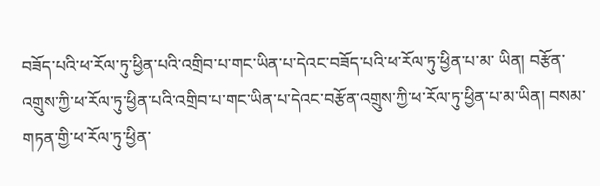བཟོད་པའི་ཕ་རོལ་ཏུ་ཕྱིན་པའི་འགྲིབ་པ་གང་ཡིན་པ་དེའང་བཟོད་པའི་ཕ་རོལ་ཏུ་ཕྱིན་པ་མ་ ཡིན། བརྩོན་འགྲུས་ཀྱི་ཕ་རོལ་ཏུ་ཕྱིན་པའི་འགྲིབ་པ་གང་ཡིན་པ་དེའང་བརྩོན་འགྲུས་ཀྱི་ཕ་རོལ་ཏུ་ཕྱིན་པ་མ་ཡིན། བསམ་གཏན་གྱི་ཕ་རོལ་ཏུ་ཕྱིན་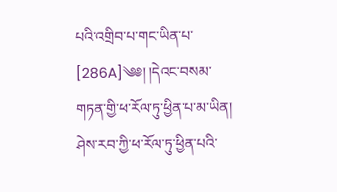པའི་འགྲིབ་པ་གང་ཡིན་པ་ [286A]༄༅། །དེའང་བསམ་གཏན་གྱི་ཕ་རོལ་ཏུ་ཕྱིན་པ་མ་ཡིན། ཤེས་རབ་ཀྱི་ཕ་རོལ་ཏུ་ཕྱིན་པའི་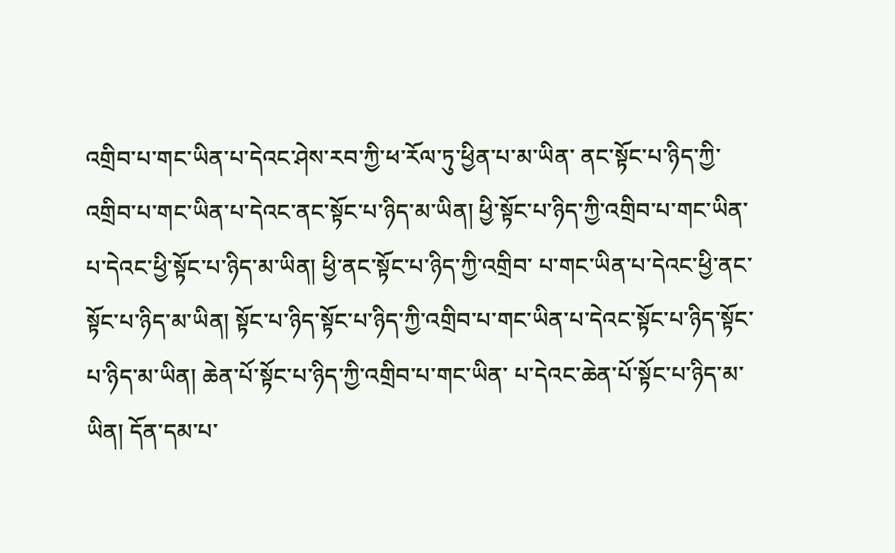འགྲིབ་པ་གང་ཡིན་པ་དེའང་ཤེས་རབ་ཀྱི་ཕ་རོལ་ཏུ་ཕྱིན་པ་མ་ཡིན་ ནང་སྟོང་པ་ཉིད་ཀྱི་འགྲིབ་པ་གང་ཡིན་པ་དེའང་ནང་སྟོང་པ་ཉིད་མ་ཡིན། ཕྱི་སྟོང་པ་ཉིད་ཀྱི་འགྲིབ་པ་གང་ཡིན་པ་དེའང་ཕྱི་སྟོང་པ་ཉིད་མ་ཡིན། ཕྱི་ནང་སྟོང་པ་ཉིད་ཀྱི་འགྲིབ་ པ་གང་ཡིན་པ་དེའང་ཕྱི་ནང་སྟོང་པ་ཉིད་མ་ཡིན། སྟོང་པ་ཉིད་སྟོང་པ་ཉིད་ཀྱི་འགྲིབ་པ་གང་ཡིན་པ་དེའང་སྟོང་པ་ཉིད་སྟོང་པ་ཉིད་མ་ཡིན། ཆེན་པོ་སྟོང་པ་ཉིད་ཀྱི་འགྲིབ་པ་གང་ཡིན་ པ་དེའང་ཆེན་པོ་སྟོང་པ་ཉིད་མ་ཡིན། དོན་དམ་པ་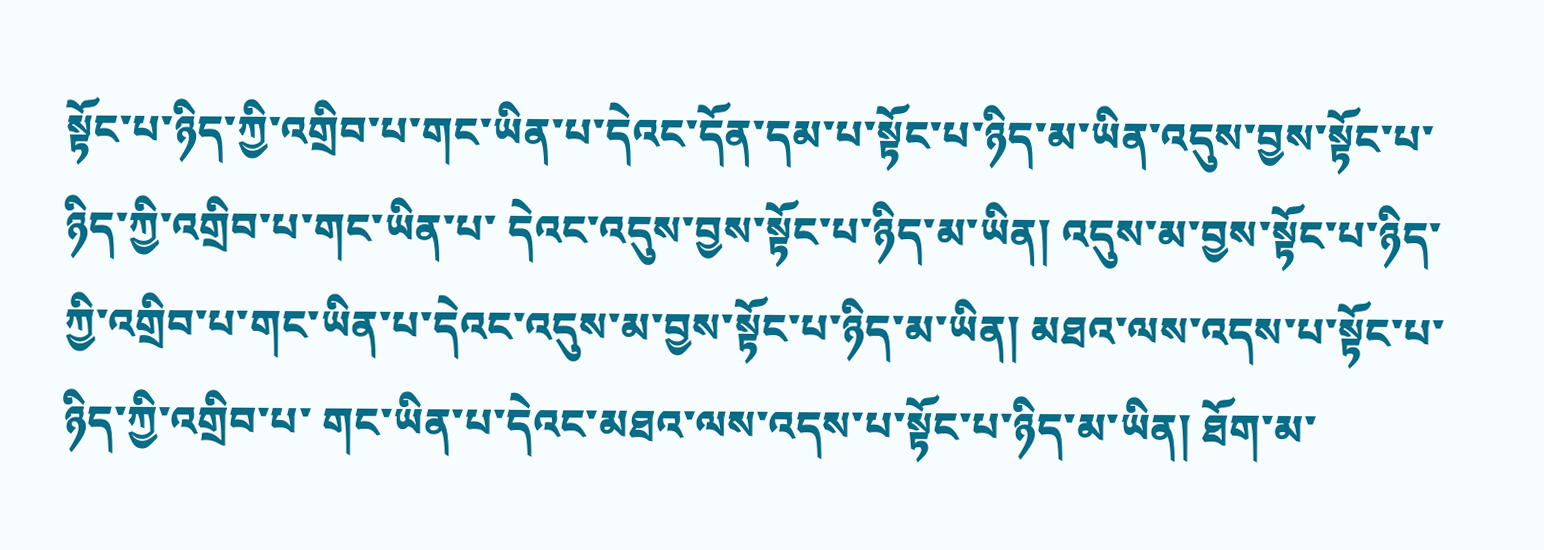སྟོང་པ་ཉིད་ཀྱི་འགྲིབ་པ་གང་ཡིན་པ་དེའང་དོན་དམ་པ་སྟོང་པ་ཉིད་མ་ཡིན་འདུས་བྱས་སྟོང་པ་ཉིད་ཀྱི་འགྲིབ་པ་གང་ཡིན་པ་ དེའང་འདུས་བྱས་སྟོང་པ་ཉིད་མ་ཡིན། འདུས་མ་བྱས་སྟོང་པ་ཉིད་ཀྱི་འགྲིབ་པ་གང་ཡིན་པ་དེའང་འདུས་མ་བྱས་སྟོང་པ་ཉིད་མ་ཡིན། མཐའ་ལས་འདས་པ་སྟོང་པ་ཉིད་ཀྱི་འགྲིབ་པ་ གང་ཡིན་པ་དེའང་མཐའ་ལས་འདས་པ་སྟོང་པ་ཉིད་མ་ཡིན། ཐོག་མ་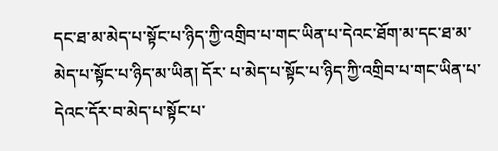དང་ཐ་མ་མེད་པ་སྟོང་པ་ཉིད་ཀྱི་འགྲིབ་པ་གང་ཡིན་པ་དེའང་ཐོག་མ་དང་ཐ་མ་མེད་པ་སྟོང་པ་ཉིད་མ་ཡིན། དོར་ པ་མེད་པ་སྟོང་པ་ཉིད་ཀྱི་འགྲིབ་པ་གང་ཡིན་པ་དེའང་དོར་བ་མེད་པ་སྟོང་པ་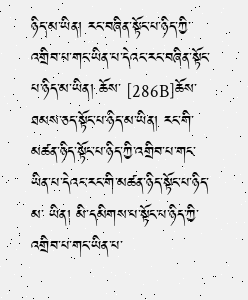ཉིད་མ་ཡིན། རང་བཞིན་སྟོང་པ་ཉིད་ཀྱི་འགྲིབ་པ་གང་ཡིན་པ་དེའང་རང་བཞིན་སྟོང་པ་ཉིད་མ་ཡིན། ཆོས་ [286B]ཆོས་ཐམས་ཅད་སྟོང་པ་ཉིད་མ་ཡིན། རང་གི་མཚན་ཉིད་སྟོང་པ་ཉིད་ཀྱི་འགྲིབ་པ་གང་ཡིན་པ་དེའང་རང་གི་མཚན་ཉིད་སྟོང་པ་ཉིད་མ་ ཡིན། མི་དམིགས་པ་སྟོང་པ་ཉིད་ཀྱི་འགྲིབ་པ་གང་ཡིན་པ་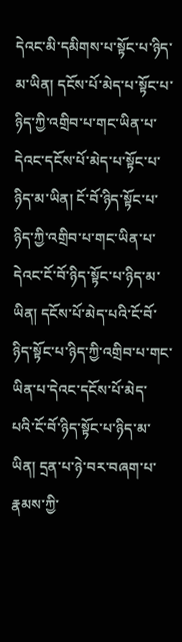དེའང་མི་དམིགས་པ་སྟོང་པ་ཉིད་མ་ཡིན། དངོས་པོ་མེད་པ་སྟོང་པ་ཉིད་ཀྱི་འགྲིབ་པ་གང་ཡིན་པ་དེའང་དངོས་པོ་མེད་པ་སྟོང་པ་ ཉིད་མ་ཡིན། ངོ་བོ་ཉིད་སྟོང་པ་ཉིད་ཀྱི་འགྲིབ་པ་གང་ཡིན་པ་དེའང་ངོ་བོ་ཉིད་སྟོང་པ་ཉིད་མ་ཡིན། དངོས་པོ་མེད་པའི་ངོ་བོ་ཉིད་སྟོང་པ་ཉིད་ཀྱི་འགྲིབ་པ་གང་ཡིན་པ་དེའང་དངོས་པོ་མེད་ པའི་ངོ་བོ་ཉིད་སྟོང་པ་ཉིད་མ་ཡིན། དྲན་པ་ཉེ་བར་བཞག་པ་རྣམས་ཀྱི་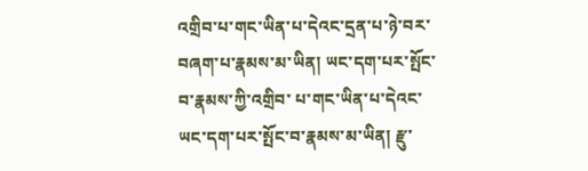འགྲིབ་པ་གང་ཡིན་པ་དེའང་དྲན་པ་ཉེ་བར་བཞག་པ་རྣམས་མ་ཡིན། ཡང་དག་པར་སྤོང་བ་རྣམས་ཀྱི་འགྲིབ་ པ་གང་ཡིན་པ་དེའང་ཡང་དག་པར་སྤོང་བ་རྣམས་མ་ཡིན། རྫུ་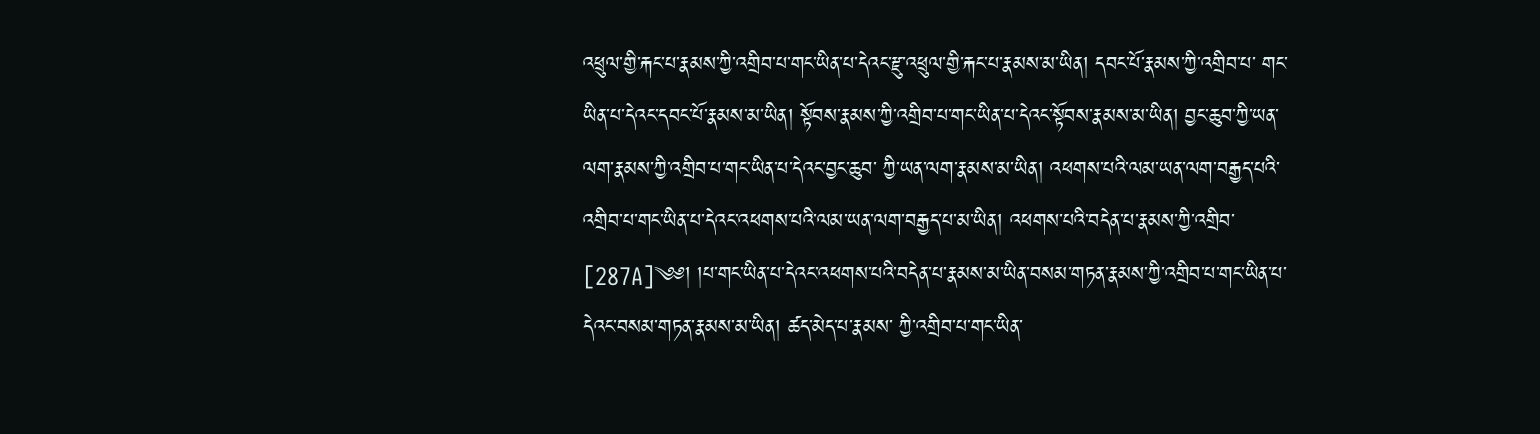འཕྲུལ་གྱི་རྐང་པ་རྣམས་ཀྱི་འགྲིབ་པ་གང་ཡིན་པ་དེའང་རྫུ་འཕྲུལ་གྱི་རྐང་པ་རྣམས་མ་ཡིན། དབང་པོ་རྣམས་ཀྱི་འགྲིབ་པ་ གང་ཡིན་པ་དེའང་དབང་པོ་རྣམས་མ་ཡིན། སྟོབས་རྣམས་ཀྱི་འགྲིབ་པ་གང་ཡིན་པ་དེའང་སྟོབས་རྣམས་མ་ཡིན། བྱང་ཆུབ་ཀྱི་ཡན་ལག་རྣམས་ཀྱི་འགྲིབ་པ་གང་ཡིན་པ་དེའང་བྱང་ཆུབ་ ཀྱི་ཡན་ལག་རྣམས་མ་ཡིན། འཕགས་པའི་ལམ་ཡན་ལག་བརྒྱད་པའི་འགྲིབ་པ་གང་ཡིན་པ་དེའང་འཕགས་པའི་ལམ་ཡན་ལག་བརྒྱད་པ་མ་ཡིན། འཕགས་པའི་བདེན་པ་རྣམས་ཀྱི་འགྲིབ་ [287A]༄༅། །པ་གང་ཡིན་པ་དེའང་འཕགས་པའི་བདེན་པ་རྣམས་མ་ཡིན་བསམ་གཏན་རྣམས་ཀྱི་འགྲིབ་པ་གང་ཡིན་པ་དེའང་བསམ་གཏན་རྣམས་མ་ཡིན། ཚད་མེད་པ་རྣམས་ ཀྱི་འགྲིབ་པ་གང་ཡིན་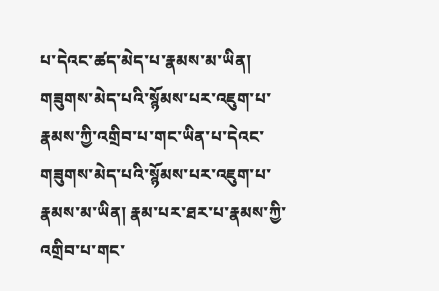པ་དེའང་ཚད་མེད་པ་རྣམས་མ་ཡིན། གཟུགས་མེད་པའི་སྙོམས་པར་འཇུག་པ་རྣམས་ཀྱི་འགྲིབ་པ་གང་ཡིན་པ་དེའང་གཟུགས་མེད་པའི་སྙོམས་པར་འཇུག་པ་ རྣམས་མ་ཡིན། རྣམ་པར་ཐར་པ་རྣམས་ཀྱི་འགྲིབ་པ་གང་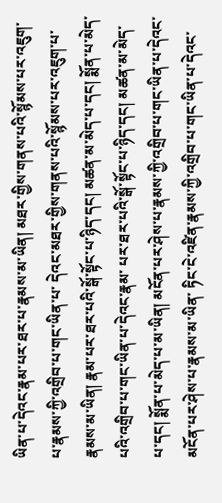ཡིན་པ་དེའང་རྣམ་པར་ཐར་པ་རྣམས་མ་ཡིན། མཐར་གྱིས་གནས་པའི་སྙོམས་པར་འཇུག་པ་རྣམས་ཀྱི་འགྲིབ་པ་གང་ཡིན་པ་ དེའང་མཐར་གྱིས་གནས་པའི་སྙོམས་པར་འཇུག་པ་རྣམས་མ་ཡིན། རྣམ་པར་ཐར་པའི་སྒོ་སྟོང་པ་ཉིད་དང། མཚན་མ་མེད་པ་དང། སྨོན་པ་མེད་པའི་འགྲིབ་པ་གང་ཡིན་པ་དེའང་རྣམ་ པར་ཐར་པའི་སྒོ་སྟོང་པ་ཉིད་དང། མཚན་མ་མེད་པ་དང། སྨོན་པ་མེད་པ་མ་ཡིན། མངོན་པར་ཤེས་པ་རྣམས་ཀྱི་འགྲིབ་པ་གང་ཡིན་པ་དེའང་མངོན་པར་ཤེས་པ་རྣམས་མ་ཡིན་ ཏིང་ངེ་འཛིན་རྣམས་ཀྱི་འགྲིབ་པ་གང་ཡིན་པ་དེའང་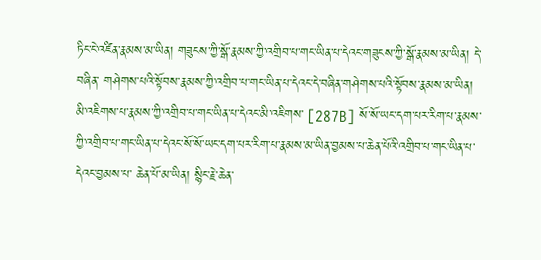ཏིང་ངེ་འཛིན་རྣམས་མ་ཡིན། གཟུངས་ཀྱི་སྒོ་རྣམས་ཀྱི་འགྲིབ་པ་གང་ཡིན་པ་དེའང་གཟུངས་ཀྱི་སྒོ་རྣམས་མ་ཡིན། དེ་བཞིན་ གཤེགས་པའི་སྟོབས་རྣམས་ཀྱི་འགྲིབ་པ་གང་ཡིན་པ་དེའང་དེ་བཞིན་གཤེགས་པའི་སྟོབས་རྣམས་མ་ཡིན། མི་འཇིགས་པ་རྣམས་ཀྱི་འགྲིབ་པ་གང་ཡིན་པ་དེའང་མི་འཇིགས་ [287B] སོ་སོ་ཡང་དག་པར་རིག་པ་རྣམས་ཀྱི་འགྲིབ་པ་གང་ཡིན་པ་དེའང་སོ་སོ་ཡང་དག་པར་རིག་པ་རྣམས་མ་ཡིན་བྱམས་པ་ཆེན་པོའི་འགྲིབ་པ་གང་ཡིན་པ་དེའང་བྱམས་པ་ ཆེན་པོ་མ་ཡིན། སྙིང་རྗེ་ཆེན་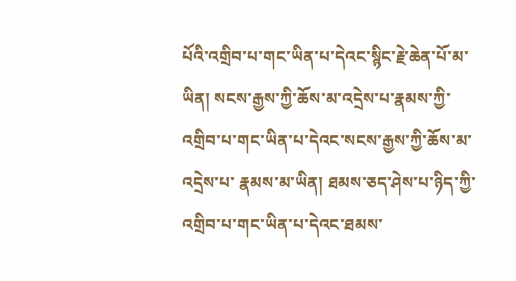པོའི་འགྲིབ་པ་གང་ཡིན་པ་དེའང་སྙིང་རྗེ་ཆེན་པོ་མ་ཡིན། སངས་རྒྱས་ཀྱི་ཆོས་མ་འདྲེས་པ་རྣམས་ཀྱི་འགྲིབ་པ་གང་ཡིན་པ་དེའང་སངས་རྒྱས་ཀྱི་ཆོས་མ་འདྲེས་པ་ རྣམས་མ་ཡིན། ཐམས་ཅད་ཤེས་པ་ཉིད་ཀྱི་འགྲིབ་པ་གང་ཡིན་པ་དེའང་ཐམས་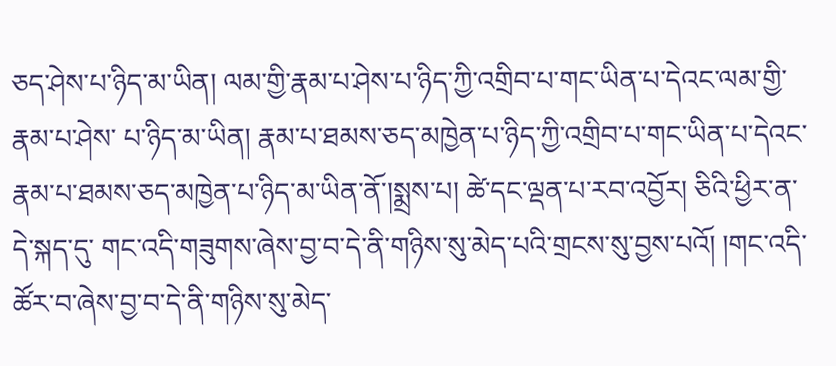ཅད་ཤེས་པ་ཉིད་མ་ཡིན། ལམ་གྱི་རྣམ་པ་ཤེས་པ་ཉིད་ཀྱི་འགྲིབ་པ་གང་ཡིན་པ་དེའང་ལམ་གྱི་རྣམ་པ་ཤེས་ པ་ཉིད་མ་ཡིན། རྣམ་པ་ཐམས་ཅད་མཁྱེན་པ་ཉིད་ཀྱི་འགྲིབ་པ་གང་ཡིན་པ་དེའང་རྣམ་པ་ཐམས་ཅད་མཁྱེན་པ་ཉིད་མ་ཡིན་ནོ་།སྨྲས་པ། ཚེ་དང་ལྡན་པ་རབ་འབྱོར། ཅིའི་ཕྱིར་ན་དེ་སྐད་དུ་ གང་འདི་གཟུགས་ཞེས་བྱ་བ་དེ་ནི་གཉིས་སུ་མེད་པའི་གྲངས་སུ་བྱས་པའོ། །གང་འདི་ཚོར་བ་ཞེས་བྱ་བ་དེ་ནི་གཉིས་སུ་མེད་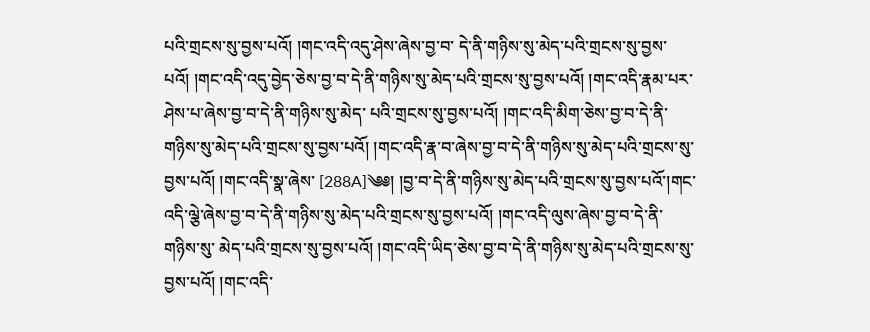པའི་གྲངས་སུ་བྱས་པའོ། །གང་འདི་འདུ་ཤེས་ཞེས་བྱ་བ་ དེ་ནི་གཉིས་སུ་མེད་པའི་གྲངས་སུ་བྱས་པའོ། །གང་འདི་འདུ་བྱེད་ཅེས་བྱ་བ་དེ་ནི་གཉིས་སུ་མེད་པའི་གྲངས་སུ་བྱས་པའོ། །གང་འདི་རྣམ་པར་ཤེས་པ་ཞེས་བྱ་བ་དེ་ནི་གཉིས་སུ་མེད་ པའི་གྲངས་སུ་བྱས་པའོ། །གང་འདི་མིག་ཅེས་བྱ་བ་དེ་ནི་གཉིས་སུ་མེད་པའི་གྲངས་སུ་བྱས་པའོ། །གང་འདི་རྣ་བ་ཞེས་བྱ་བ་དེ་ནི་གཉིས་སུ་མེད་པའི་གྲངས་སུ་བྱས་པའོ། །གང་འདི་སྣ་ཞེས་ [288A]༄༅། །བྱ་བ་དེ་ནི་གཉིས་སུ་མེད་པའི་གྲངས་སུ་བྱས་པའོ་།གང་འདི་ལྕེ་ཞེས་བྱ་བ་དེ་ནི་གཉིས་སུ་མེད་པའི་གྲངས་སུ་བྱས་པའོ། །གང་འདི་ལུས་ཞེས་བྱ་བ་དེ་ནི་གཉིས་སུ་ མེད་པའི་གྲངས་སུ་བྱས་པའོ། །གང་འདི་ཡིད་ཅེས་བྱ་བ་དེ་ནི་གཉིས་སུ་མེད་པའི་གྲངས་སུ་བྱས་པའོ། །གང་འདི་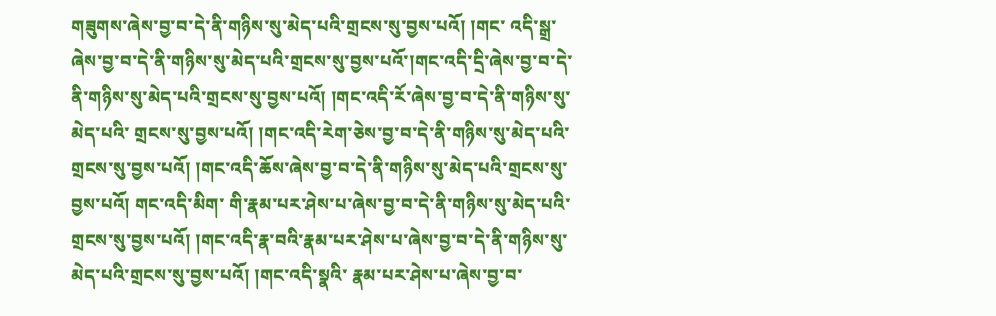གཟུགས་ཞེས་བྱ་བ་དེ་ནི་གཉིས་སུ་མེད་པའི་གྲངས་སུ་བྱས་པའོ། །གང་ འདི་སྒྲ་ཞེས་བྱ་བ་དེ་ནི་གཉིས་སུ་མེད་པའི་གྲངས་སུ་བྱས་པའོ་།གང་འདི་དྲི་ཞེས་བྱ་བ་དེ་ནི་གཉིས་སུ་མེད་པའི་གྲངས་སུ་བྱས་པའོ། །གང་འདི་རོ་ཞེས་བྱ་བ་དེ་ནི་གཉིས་སུ་མེད་པའི་ གྲངས་སུ་བྱས་པའོ། །གང་འདི་རེག་ཅེས་བྱ་བ་དེ་ནི་གཉིས་སུ་མེད་པའི་གྲངས་སུ་བྱས་པའོ། །གང་འདི་ཆོས་ཞེས་བྱ་བ་དེ་ནི་གཉིས་སུ་མེད་པའི་གྲངས་སུ་བྱས་པའོ། གང་འདི་མིག་ གི་རྣམ་པར་ཤེས་པ་ཞེས་བྱ་བ་དེ་ནི་གཉིས་སུ་མེད་པའི་གྲངས་སུ་བྱས་པའོ། །གང་འདི་རྣ་བའི་རྣམ་པར་ཤེས་པ་ཞེས་བྱ་བ་དེ་ནི་གཉིས་སུ་མེད་པའི་གྲངས་སུ་བྱས་པའོ། །གང་འདི་སྣའི་ རྣམ་པར་ཤེས་པ་ཞེས་བྱ་བ་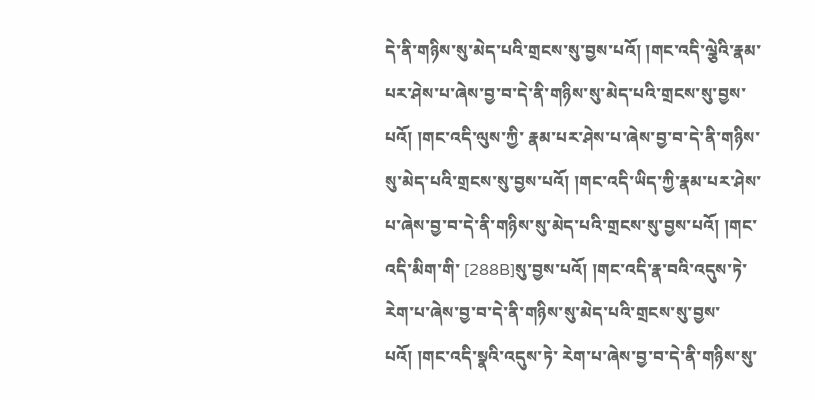དེ་ནི་གཉིས་སུ་མེད་པའི་གྲངས་སུ་བྱས་པའོ། །གང་འདི་ལྕེའི་རྣམ་པར་ཤེས་པ་ཞེས་བྱ་བ་དེ་ནི་གཉིས་སུ་མེད་པའི་གྲངས་སུ་བྱས་པའོ། །གང་འདི་ལུས་ཀྱི་ རྣམ་པར་ཤེས་པ་ཞེས་བྱ་བ་དེ་ནི་གཉིས་སུ་མེད་པའི་གྲངས་སུ་བྱས་པའོ། །གང་འདི་ཡིད་ཀྱི་རྣམ་པར་ཤེས་པ་ཞེས་བྱ་བ་དེ་ནི་གཉིས་སུ་མེད་པའི་གྲངས་སུ་བྱས་པའོ། །གང་འདི་མིག་གི་ [288B]སུ་བྱས་པའོ། །གང་འདི་རྣ་བའི་འདུས་ཏེ་རེག་པ་ཞེས་བྱ་བ་དེ་ནི་གཉིས་སུ་མེད་པའི་གྲངས་སུ་བྱས་པའོ། །གང་འདི་སྣའི་འདུས་ཏེ་ རེག་པ་ཞེས་བྱ་བ་དེ་ནི་གཉིས་སུ་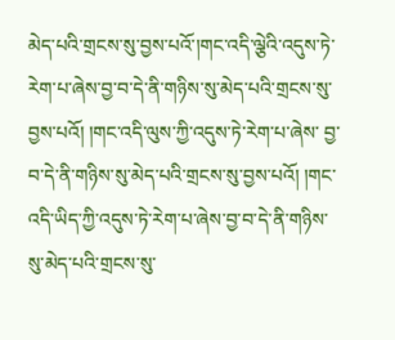མེད་པའི་གྲངས་སུ་བྱས་པའོ་།གང་འདི་ལྕེའི་འདུས་ཏེ་རེག་པ་ཞེས་བྱ་བ་དེ་ནི་གཉིས་སུ་མེད་པའི་གྲངས་སུ་བྱས་པའོ། །གང་འདི་ལུས་ཀྱི་འདུས་ཏེ་རེག་པ་ཞེས་ བྱ་བ་དེ་ནི་གཉིས་སུ་མེད་པའི་གྲངས་སུ་བྱས་པའོ། །གང་འདི་ཡིད་ཀྱི་འདུས་ཏེ་རེག་པ་ཞེས་བྱ་བ་དེ་ནི་གཉིས་སུ་མེད་པའི་གྲངས་སུ་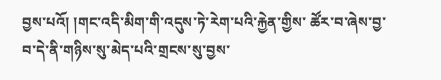བྱས་པའོ། །གང་འདི་མིག་གི་འདུས་ཏེ་རེག་པའི་རྐྱེན་གྱིས་ ཚོར་བ་ཞེས་བྱ་བ་དེ་ནི་གཉིས་སུ་མེད་པའི་གྲངས་སུ་བྱས་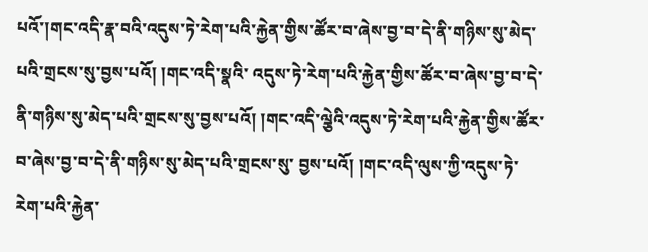པའོ་།གང་འདི་རྣ་བའི་འདུས་ཏེ་རེག་པའི་རྐྱེན་གྱིས་ཚོར་བ་ཞེས་བྱ་བ་དེ་ནི་གཉིས་སུ་མེད་པའི་གྲངས་སུ་བྱས་པའོ། །གང་འདི་སྣའི་ འདུས་ཏེ་རེག་པའི་རྐྱེན་གྱིས་ཚོར་བ་ཞེས་བྱ་བ་དེ་ནི་གཉིས་སུ་མེད་པའི་གྲངས་སུ་བྱས་པའོ། །གང་འདི་ལྕེའི་འདུས་ཏེ་རེག་པའི་རྐྱེན་གྱིས་ཚོར་བ་ཞེས་བྱ་བ་དེ་ནི་གཉིས་སུ་མེད་པའི་གྲངས་སུ་ བྱས་པའོ། །གང་འདི་ལུས་ཀྱི་འདུས་ཏེ་རེག་པའི་རྐྱེན་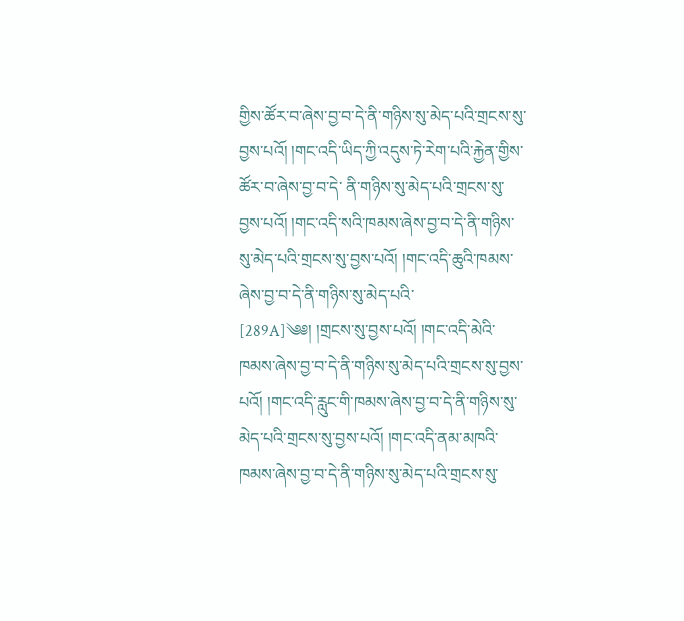གྱིས་ཚོར་བ་ཞེས་བྱ་བ་དེ་ནི་གཉིས་སུ་མེད་པའི་གྲངས་སུ་བྱས་པའོ། །གང་འདི་ཡིད་ཀྱི་འདུས་ཏེ་རེག་པའི་རྐྱེན་གྱིས་ཚོར་བ་ཞེས་བྱ་བ་དེ་ ནི་གཉིས་སུ་མེད་པའི་གྲངས་སུ་བྱས་པའོ། །གང་འདི་སའི་ཁམས་ཞེས་བྱ་བ་དེ་ནི་གཉིས་སུ་མེད་པའི་གྲངས་སུ་བྱས་པའོ། །གང་འདི་ཆུའི་ཁམས་ཞེས་བྱ་བ་དེ་ནི་གཉིས་སུ་མེད་པའི་ [289A]༄༅། །གྲངས་སུ་བྱས་པའོ། །གང་འདི་མེའི་ཁམས་ཞེས་བྱ་བ་དེ་ནི་གཉིས་སུ་མེད་པའི་གྲངས་སུ་བྱས་པའོ། །གང་འདི་རླུང་གི་ཁམས་ཞེས་བྱ་བ་དེ་ནི་གཉིས་སུ་ མེད་པའི་གྲངས་སུ་བྱས་པའོ། །གང་འདི་ནམ་མཁའི་ཁམས་ཞེས་བྱ་བ་དེ་ནི་གཉིས་སུ་མེད་པའི་གྲངས་སུ་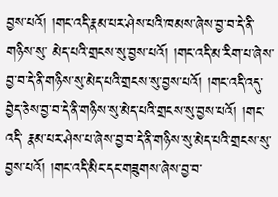བྱས་པའོ། །གང་འདི་རྣམ་པར་ཤེས་པའི་ཁམས་ཞེས་བྱ་བ་དེ་ནི་གཉིས་སུ་ མེད་པའི་གྲངས་སུ་བྱས་པའོ། །གང་འདི་མ་རིག་པ་ཞེས་བྱ་བ་དེ་ནི་གཉིས་སུ་མེད་པའི་གྲངས་སུ་བྱས་པའོ། །གང་འདི་འདུ་བྱེད་ཅེས་བྱ་བ་དེ་ནི་གཉིས་སུ་མེད་པའི་གྲངས་སུ་བྱས་པའོ། །གང་འདི་ རྣམ་པར་ཤེས་པ་ཞེས་བྱ་བ་དེ་ནི་གཉིས་སུ་མེད་པའི་གྲངས་སུ་བྱས་པའོ། །གང་འདི་མིང་དང་གཟུགས་ཞེས་བྱ་བ་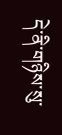དེ་ནི་གཉིས་སུ་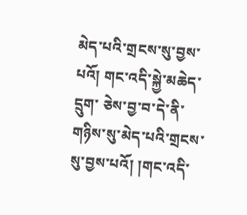མེད་པའི་གྲངས་སུ་བྱས་པའོ། གང་འདི་སྐྱེ་མཆེད་དྲུག་ ཅེས་བྱ་བ་དེ་ནི་གཉིས་སུ་མེད་པའི་གྲངས་སུ་བྱས་པའོ། །གང་འདི་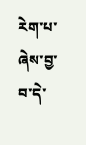རེག་པ་ཞེས་བྱ་བ་དེ་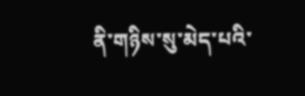ནི་གཉིས་སུ་མེད་པའི་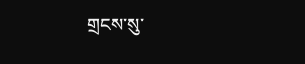གྲངས་སུ་